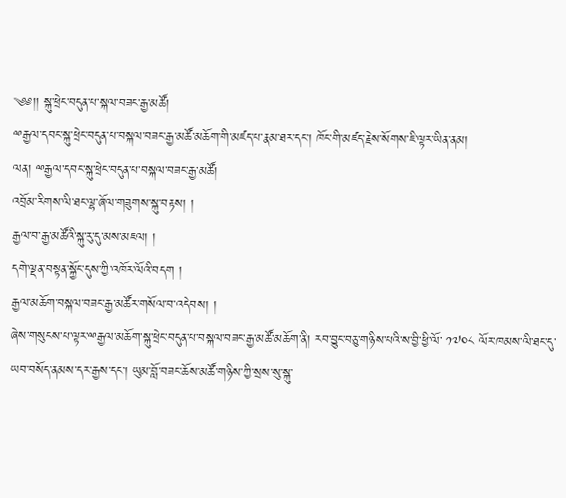༄༅།། སྐུ་ཕྲེང་བདུན་པ་སྐལ་བཟང་རྒྱ་མཚོ།
ྋརྒྱལ་དབང་སྐུ་ཕྲེང་བདུན་པ་བསྐལ་བཟང་རྒྱ་མཚོ་མཆོག་གི་མཛད་པ་རྣམ་ཐར་དང་། ཁོང་གི་མཛད་རྗེས་སོགས་ཇི་ལྟར་ཡིན་ནམ།
ལན། ྋརྒྱལ་དབང་སྐུ་ཕྲེང་བདུན་པ་བསྐལ་བཟང་རྒྱ་མཚོ།
འབྲོམ་རིགས་ལི་ཐང་ལྷ་ཞོལ་གཟུགས་སྐུ་བརྟས། །
རྒྱལ་བ་རྒྱ་མཚོའི་སྐུ་རུ་དུ་མས་མཇལ། །
དགེ་ལྡན་བསྟན་སྐྱོང་དུས་ཀྱི་འཁོར་ལོའི་བདག །
རྒྱལ་མཆོག་བསྐལ་བཟང་རྒྱ་མཚོར་གསོལ་བ་འདེབས། །
ཞེས་གསུངས་པ་ལྟར་ྋརྒྱལ་མཆོག་སྐུ་ཕྲེང་བདུན་པ་བསྐལ་བཟང་རྒྱ་མཚོ་མཆོག་ནི། རབ་བྱུང་བཅུ་གཉིས་པའི་ས་བྱི་ཕྱི་ལོ་ ༡༧༠༨ ལོར་ཁམས་ལི་ཐང་དུ་ཡབ་བསོད་ནམས་དར་རྒྱས་དང་། ཡུམ་བློ་བཟང་ཆོས་མཚོ་གཉིས་ཀྱི་སྲས་སུ་སྐུ་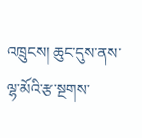འཁྲུངས། ཆུང་དུས་ནས་ལྷ་མོའི་རྩ་སྔགས་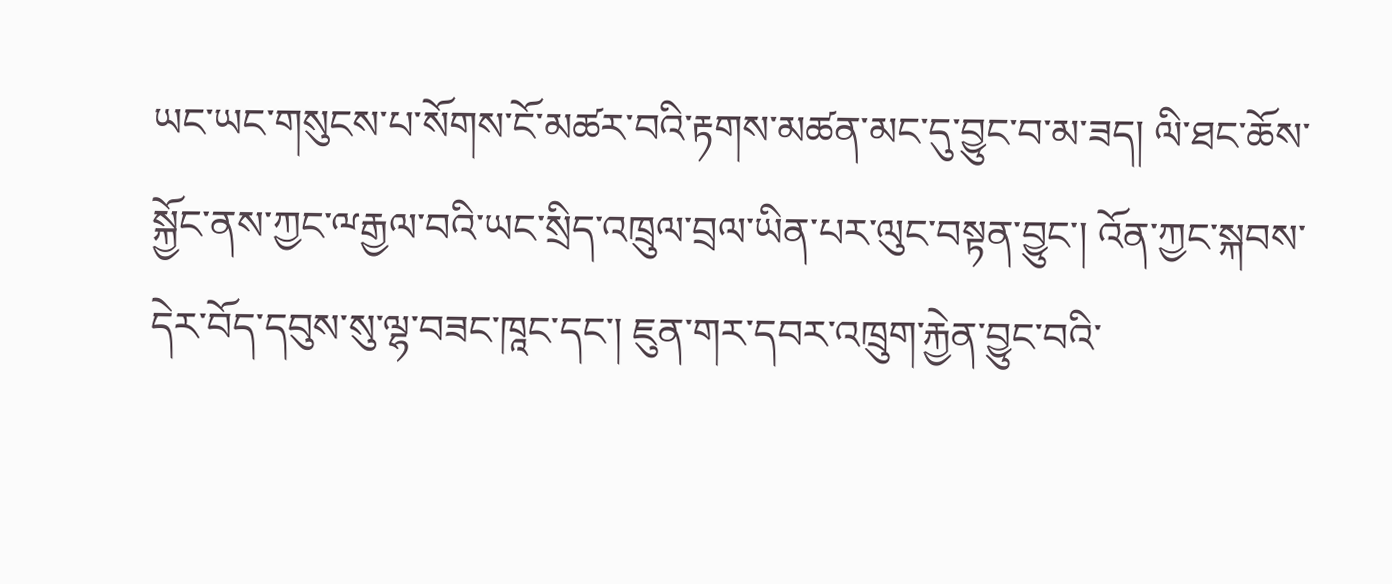ཡང་ཡང་གསུངས་པ་སོགས་ངོ་མཚར་བའི་རྟགས་མཚན་མང་དུ་བྱུང་བ་མ་ཟད། ལི་ཐང་ཆོས་སྐྱོང་ནས་ཀྱང་ྋརྒྱལ་བའི་ཡང་སྲིད་འཁྲུལ་བྲལ་ཡིན་པར་ལུང་བསྟན་བྱུང་། འོན་ཀྱང་སྐབས་དེར་བོད་དབུས་སུ་ལྷ་བཟང་ཁཱང་དང་། ཇུན་གར་དབར་འཁྲུག་རྐྱེན་བྱུང་བའི་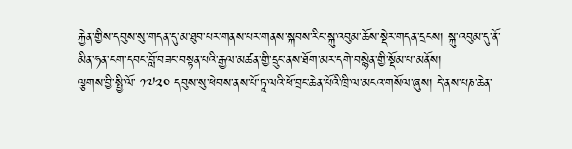རྐྱེན་གྱིས་དབུས་སུ་གདན་དུ་མ་ཐུབ་པར་གནས་པར་གནས་སྐབས་རིང་སྐུ་འབུམ་ཆོས་སྡེར་གདན་དྲངས། སྐུ་འབུམ་དུ་ནོ་མིན་ཧན་ངག་དབང་བློ་བཟང་བསྟན་པའི་རྒྱལ་མཚན་གྱི་དྲུང་ནས་ཐོག་མར་དགེ་བསྙེན་གྱི་སྡོམ་པ་མནོས།
ལྕགས་བྱི་སྤྱི་ལོ་ ༡༧༢༠ དབུས་སུ་ཕེབས་ནས་པོ་ཏཱ་ལའི་ཕོ་བྲང་ཆེན་པོའི་ཁྲི་ལ་མངའ་གསོལ་ཞུས། དེ་ནས་པཎ་ཆེན་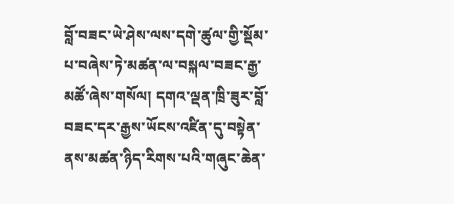བློ་བཟང་ཡེ་ཤེས་ལས་དགེ་ཚུལ་གྱི་སྡོམ་པ་བཞེས་ཏེ་མཚན་ལ་བསྐལ་བཟང་རྒྱ་མཚོ་ཞེས་གསོལ། དགའ་ལྡན་ཁྲི་ཟུར་བློ་བཟང་དར་རྒྱས་ཡོངས་འཛིན་དུ་བསྟེན་ནས་མཚན་ཉིད་རིགས་པའི་གཞུང་ཆེན་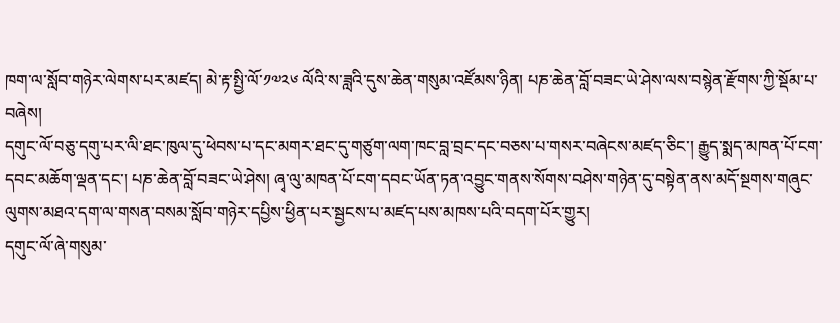ཁག་ལ་སློབ་གཉེར་ལེགས་པར་མཛད། མེ་རྟ་སྤྱི་ལོ་༡༧༢༦ ལོའི་ས་ཟླའི་དུས་ཆེན་གསུམ་འཛོམས་ཉིན། པཎ་ཆེན་བློ་བཟང་ཡེ་ཤེས་ལས་བསྙེན་རྫོགས་ཀྱི་སྡོམ་པ་བཞེས།
དགུང་ལོ་བཅུ་དགུ་པར་ལི་ཐང་ཁུལ་དུ་ཕེབས་པ་དང་མགར་ཐང་དུ་གཙུག་ལག་ཁང་བླ་བྲང་དང་བཅས་པ་གསར་བཞེངས་མཛད་ཅིང་། རྒྱུད་སྨད་མཁན་པོ་ངག་དབང་མཆོག་ལྡན་དང་། པཎ་ཆེན་བློ་བཟང་ཡེ་ཤེས། ཞྭ་ལུ་མཁན་པོ་ངག་དབང་ཡོན་ཏན་འབྱུང་གནས་སོགས་བཤེས་གཉེན་དུ་བསྟེན་ནས་མདོ་སྔགས་གཞུང་ལུགས་མཐའ་དག་ལ་གསན་བསམ་སློབ་གཉེར་དཔྱིས་ཕྱིན་པར་སྦྱངས་པ་མཛད་པས་མཁས་པའི་བདག་པོར་གྱུར།
དགུང་ལོ་ཞེ་གསུམ་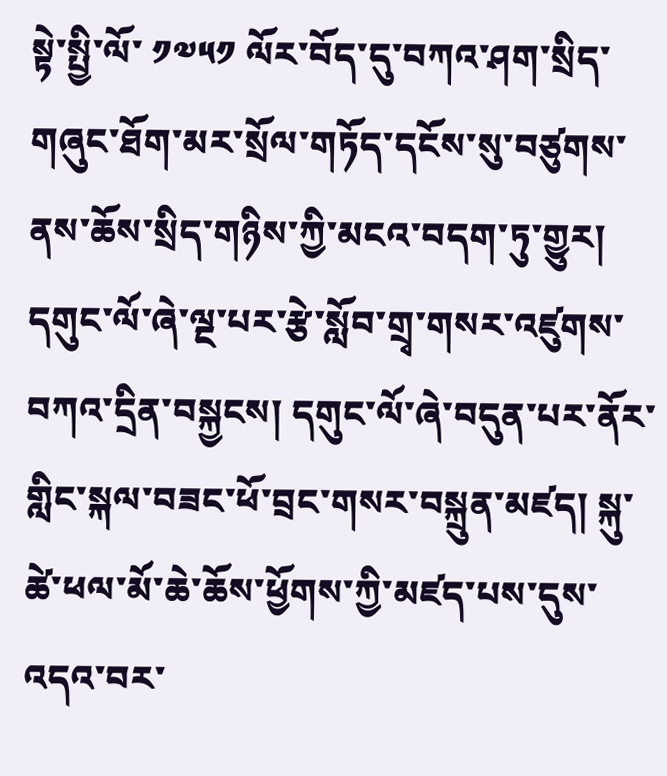སྟེ་སྤྱི་ལོ་ ༡༧༥༡ ལོར་བོད་དུ་བཀའ་ཤག་སྲིད་གཞུང་ཐོག་མར་སྲོལ་གཏོད་དངོས་སུ་བཙུགས་ནས་ཆོས་སྲིད་གཉིས་ཀྱི་མངའ་བདག་ཏུ་གྱུར། དགུང་ལོ་ཞེ་ལྔ་པར་རྩེ་སློབ་གྲྭ་གསར་འཛུགས་བཀའ་དྲིན་བསྐྱངས། དགུང་ལོ་ཞེ་བདུན་པར་ནོར་གླིང་སྐལ་བཟང་ཕོ་བྲང་གསར་བསྐྲུན་མཛད། སྐུ་ཚེ་ཕལ་མོ་ཆེ་ཆོས་ཕྱོགས་ཀྱི་མཛད་པས་དུས་འདའ་བར་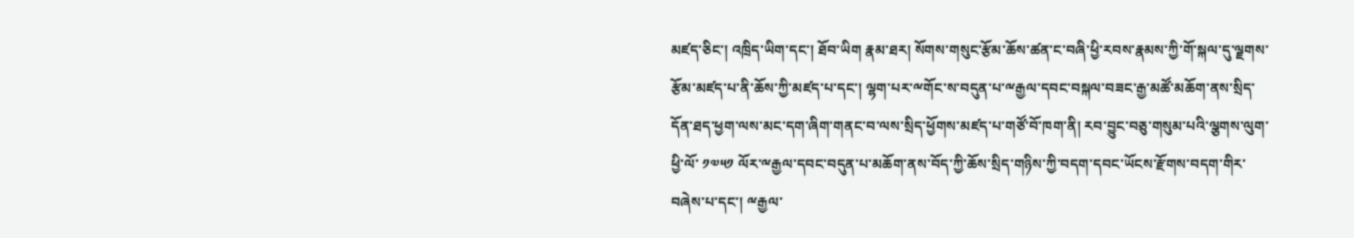མཛད་ཅིང་། འཁྲིད་ཡིག་དང་། ཐོབ་ཡིག རྣམ་ཐར། སོགས་གསུང་རྩོམ་ཆོས་ཚན་ང་བཞི་ཕྱི་རབས་རྣམས་ཀྱི་གོ་སྐལ་དུ་ལྗགས་རྩོམ་མཛད་པ་ནི་ཆོས་ཀྱི་མཛད་པ་དང་། ལྷག་པར་ྋགོང་ས་བདུན་པ་ྋརྒྱལ་དབང་བསྐལ་བཟང་རྒྱ་མཚོ་མཆོག་ནས་སྲིད་དོན་ཐད་ཕྱག་ལས་མང་དག་ཞིག་གནང་བ་ལས་སྲིད་ཕྱོགས་མཛད་པ་གཙོ་བོ་ཁག་ནི། རབ་བྱུང་བཅུ་གསུམ་པའི་ལྕགས་ལུག་ཕྱི་ལོ་ ༡༧༥༡ ལོར་ྋརྒྱལ་དབང་བདུན་པ་མཆོག་ནས་བོད་ཀྱི་ཆོས་སྲིད་གཉིས་ཀྱི་བདག་དབང་ཡོངས་རྫོགས་བདག་གིར་བཞེས་པ་དང་། ྋརྒྱལ་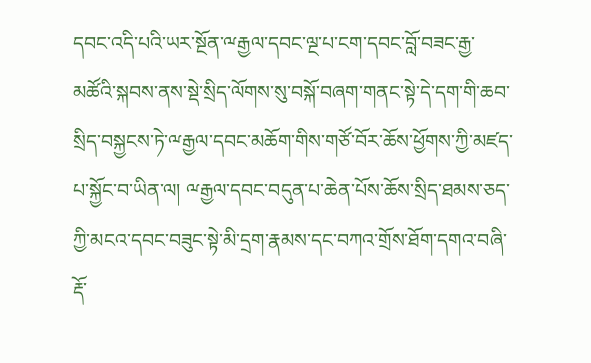དབང་འདི་པའི་ཡར་སྔོན་ྋརྒྱལ་དབང་ལྔ་པ་ངག་དབང་བློ་བཟང་རྒྱ་མཚོའི་སྐབས་ནས་སྡེ་སྲིད་ལོགས་སུ་བསྐོ་བཞག་གནང་སྟེ་དེ་དག་གི་ཆབ་སྲིད་བསྐྱངས་ཏེ་ྋརྒྱལ་དབང་མཆོག་གིས་གཙོ་བོར་ཆོས་ཕྱོགས་ཀྱི་མཛད་པ་སྐྱོང་བ་ཡིན་ལ། ྋརྒྱལ་དབང་བདུན་པ་ཆེན་པོས་ཆོས་སྲིད་ཐམས་ཅད་ཀྱི་མངའ་དབང་བཟུང་སྟེ་མི་དྲག་རྣམས་དང་བཀའ་གྲོས་ཐོག་དགའ་བཞི་རྡོ་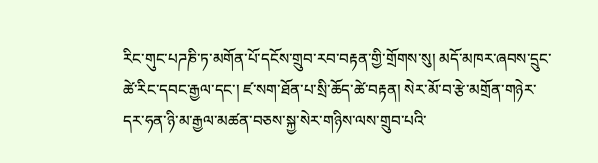རིང་གུང་པཌཎི་ཏ་མགོན་པོ་དངོས་གྲུབ་རབ་བརྟན་གྱི་གྲོགས་སུ། མདོ་མཁར་ཞབས་དྲུང་ཚེ་རིང་དབང་རྒྱལ་དང་། ཛ་སག་ཐོན་པ་སྲི་ཆོད་ཚེ་བརྟན། སེར་མོ་བ་རྩེ་མགྲོན་གཉེར་དར་ཧན་ཉི་མ་རྒྱལ་མཚན་བཅས་སྐྱ་སེར་གཉིས་ལས་གྲུབ་པའི་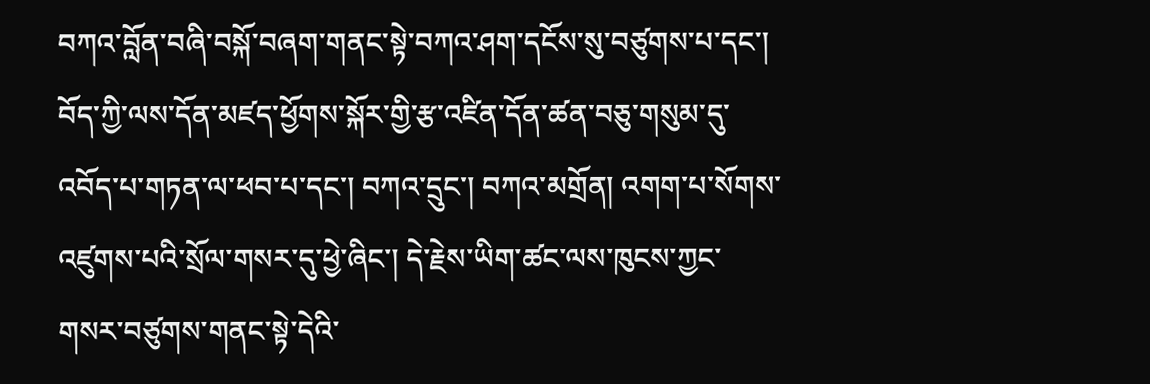བཀའ་བློན་བཞི་བསྐོ་བཞག་གནང་སྟེ་བཀའ་ཤག་དངོས་སུ་བཙུགས་པ་དང་། བོད་ཀྱི་ལས་དོན་མཛད་ཕྱོགས་སྐོར་གྱི་རྩ་འཛིན་དོན་ཚན་བཅུ་གསུམ་དུ་འབོད་པ་གཏན་ལ་ཕབ་པ་དང་། བཀའ་དྲུང་། བཀའ་མགྲོན། འགག་པ་སོགས་འཛུགས་པའི་སྲོལ་གསར་དུ་ཕྱེ་ཞིང་། དེ་རྗེས་ཡིག་ཚང་ལས་ཁུངས་ཀྱང་གསར་བཙུགས་གནང་སྟེ་དེའི་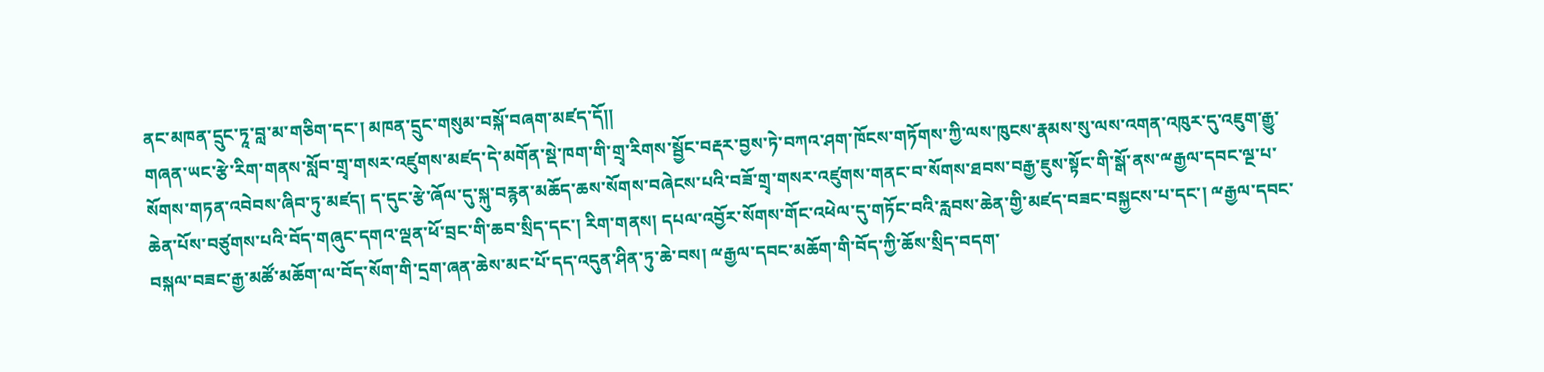ནང་མཁན་དྲུང་ཏཱ་བླ་མ་གཅིག་དང་། མཁན་དྲུང་གསུམ་བསྐོ་བཞག་མཛད་དོ།།
གཞན་ཡང་རྩེ་རིག་གནས་སློབ་གྲྭ་གསར་འཛུགས་མཛད་དེ་མགོན་སྡེ་ཁག་གི་གྲྭ་རིགས་སྦྱོང་བརྡར་བྱས་ཏེ་བཀའ་ཤག་ཁོངས་གཏོགས་ཀྱི་ལས་ཁུངས་རྣམས་སུ་ལས་འགན་འཁུར་དུ་འཇུག་རྒྱུ་སོགས་གཏན་འབེབས་ཞིབ་ཏུ་མཛད། ད་དུང་རྩེ་ཞོལ་དུ་སྐུ་བརྙན་མཆོད་ཆས་སོགས་བཞེངས་པའི་བཟོ་གྲྭ་གསར་འཛུགས་གནང་བ་སོགས་ཐབས་བརྒྱ་ཇུས་སྟོང་གི་སྒོ་ནས་ྋརྒྱལ་དབང་ལྔ་པ་ཆེན་པོས་བཙུགས་པའི་བོད་གཞུང་དགའ་ལྡན་ཕོ་བྲང་གི་ཆབ་སྲིད་དང་། རིག་གནས། དཔལ་འབྱོར་སོགས་གོང་འཕེལ་དུ་གཏོང་བའི་རླབས་ཆེན་གྱི་མཛད་བཟང་བསྐྱངས་པ་དང་། ྋརྒྱལ་དབང་བསྐལ་བཟང་རྒྱ་མཚོ་མཆོག་ལ་བོད་སོག་གི་དྲག་ཞན་ཆེས་མང་པོ་དད་འདུན་ཤིན་ཏུ་ཆེ་བས། ྋརྒྱལ་དབང་མཆོག་གི་བོད་ཀྱི་ཆོས་སྲིད་བདག་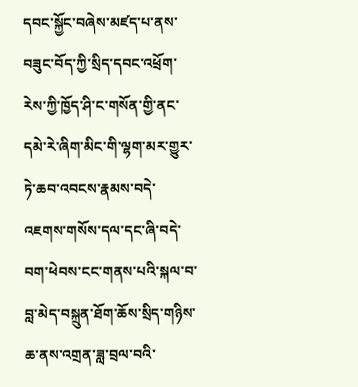དབང་སྐྱོང་བཞེས་མཛད་པ་ནས་བཟུང་བོད་ཀྱི་སྲིད་དབང་འཕྲོག་རེས་ཀྱི་ཁྱོད་ཤི་ང་གསོན་གྱི་ནང་དམེ་རེ་ཞིག་མིང་གི་ལྷག་མར་གྱུར་ཏེ་ཆབ་འབངས་རྣམས་བདེ་འཇགས་གསོས་དལ་དང་ཞི་བདེ་བག་ཕེབས་ངང་གནས་པའི་སྐལ་བ་བླ་མེད་བསྐྲུན་ཐོག་ཆོས་སྲིད་གཉིས་ཆ་ནས་འགྲན་ཟླ་བྲལ་བའི་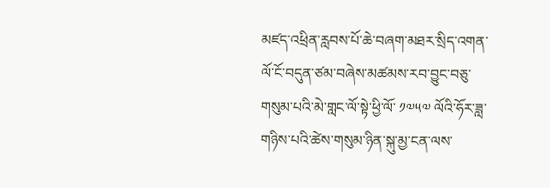མཛད་འཕྲིན་རླབས་པོ་ཆེ་བཞག་མཐར་སྲིད་འགན་ལོ་ངོ་བདུན་ཙམ་བཞེས་མཚམས་རབ་བྱུང་བཅུ་གསུམ་པའི་མེ་གླང་ལོ་སྟེ་ཕྱི་ལོ་ ༡༧༥༧ ལོའི་ཧོར་ཟླ་གཉིས་པའི་ཚེས་གསུམ་ཉིན་སྐུ་མྱ་ངན་ལས་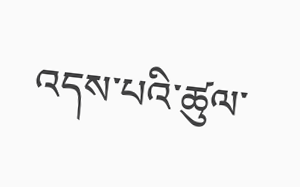འདས་པའི་ཚུལ་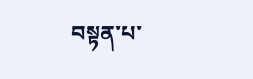བསྟན་པ་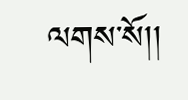ལགས་སོ།།